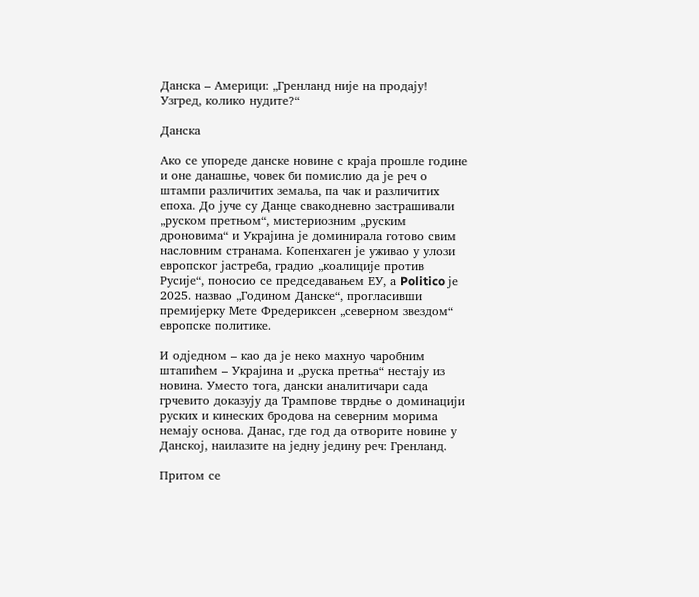Данска – Америци: „Гренланд није на продају! Узгред, колико нудите?“

Данска

Ако се упореде данске новине с краја прошле године и оне данашње, човек би помислио да је реч о штампи различитих земаља, па чак и различитих епоха. До јуче су Данце свакодневно застрашивали „руском претњом“, мистериозним „руским дроновима“ и Украјина је доминирала готово свим насловним странама. Копенхаген је уживао у улози европског јастреба, градио „коалиције против Русије“, поносио се председавањем ЕУ, а Politico је 2025. назвао „Годином Данске“, прогласивши премијерку Мете Фредериксен „северном звездом“ европске политике.

И одједном – као да је неко махнуо чаробним штапићем – Украјина и „руска претња“ нестају из новина. Уместо тога, дански аналитичари сада грчевито доказују да Трампове тврдње о доминацији руских и кинеских бродова на северним морима немају основа. Данас, где год да отворите новине у Данској, наилазите на једну једину реч: Гренланд.

Притом се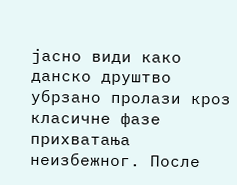јасно види како данско друштво убрзано пролази кроз класичне фазе прихватања неизбежног. После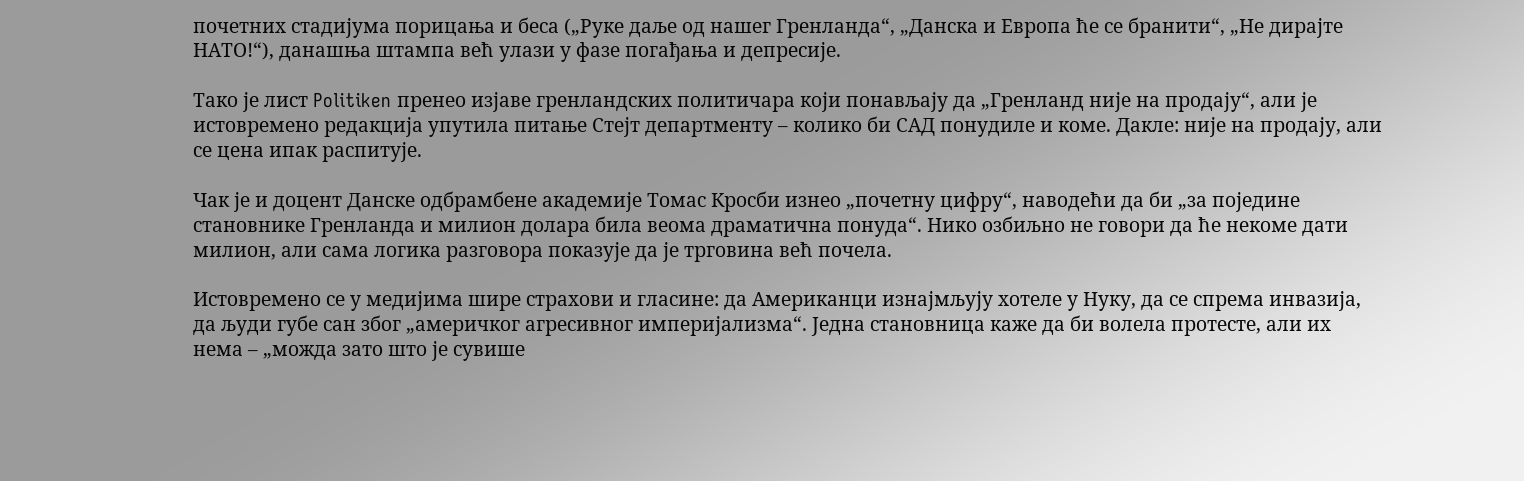почетних стадијума порицања и беса („Руке даље од нашег Гренланда“, „Данска и Европа ће се бранити“, „Не дирајте НАТО!“), данашња штампа већ улази у фазе погађања и депресије.

Тако је лист Politiken пренео изјаве гренландских политичара који понављају да „Гренланд није на продају“, али је истовремено редакција упутила питање Стејт департменту – колико би САД понудиле и коме. Дакле: није на продају, али се цена ипак распитује.

Чак је и доцент Данске одбрамбене академије Томас Кросби изнео „почетну цифру“, наводећи да би „за поједине становнике Гренланда и милион долара била веома драматична понуда“. Нико озбиљно не говори да ће некоме дати милион, али сама логика разговора показује да је трговина већ почела.

Истовремено се у медијима шире страхови и гласине: да Американци изнајмљују хотеле у Нуку, да се спрема инвазија, да људи губе сан због „америчког агресивног империјализма“. Једна становница каже да би волела протесте, али их нема – „можда зато што је сувише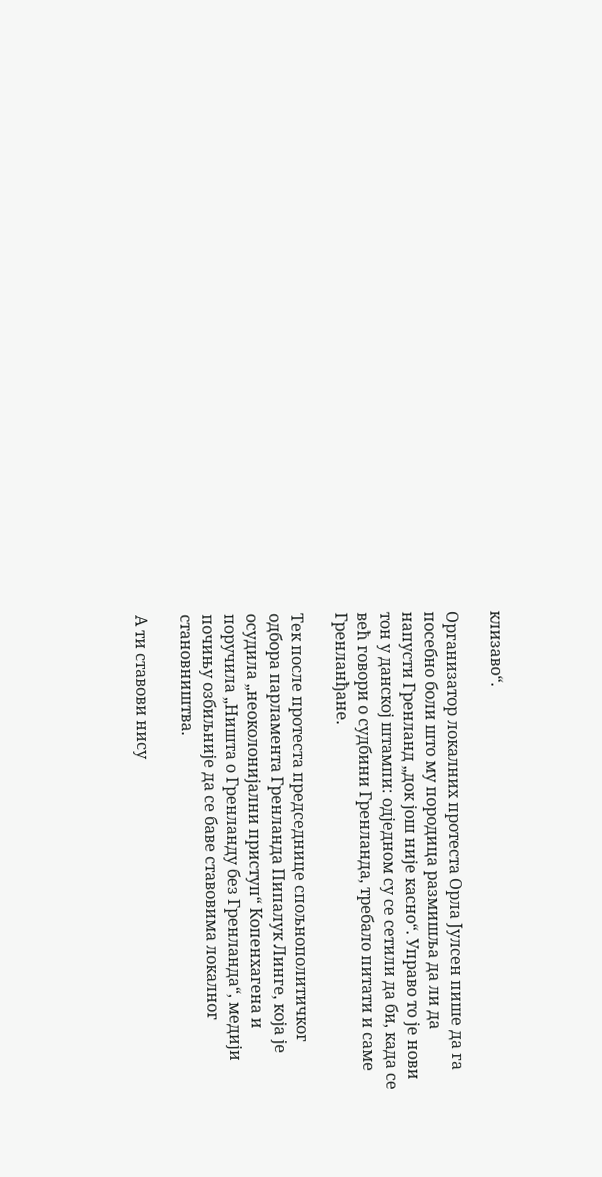клизаво“.

Организатор локалних протеста Орла Јулсен пише да га посебно боли што му породица размишља да ли да напусти Гренланд „док још није касно“. Управо то је нови тон у данској штампи: одједном су се сетили да би, када се већ говори о судбини Гренланда, требало питати и саме Гренланђане.

Тек после протеста председнице спољнополитичког одбора парламента Гренланда Пипалук Линге, која је осудила „неоколонијални приступ“ Копенхагена и поручила „Ништа о Гренланду без Гренланда“, медији почињу озбиљније да се баве ставовима локалног становништва.

А ти ставови нису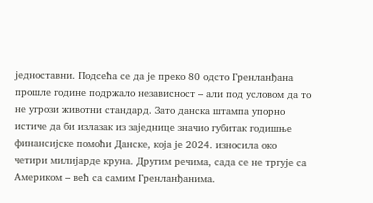једноставни. Подсећа се да је преко 80 одсто Гренланђана прошле године подржало независност – али под условом да то не угрози животни стандард. Зато данска штампа упорно истиче да би излазак из заједнице значио губитак годишње финансијске помоћи Данске, која је 2024. износила око четири милијарде круна. Другим речима, сада се не тргује са Америком – већ са самим Гренланђанима.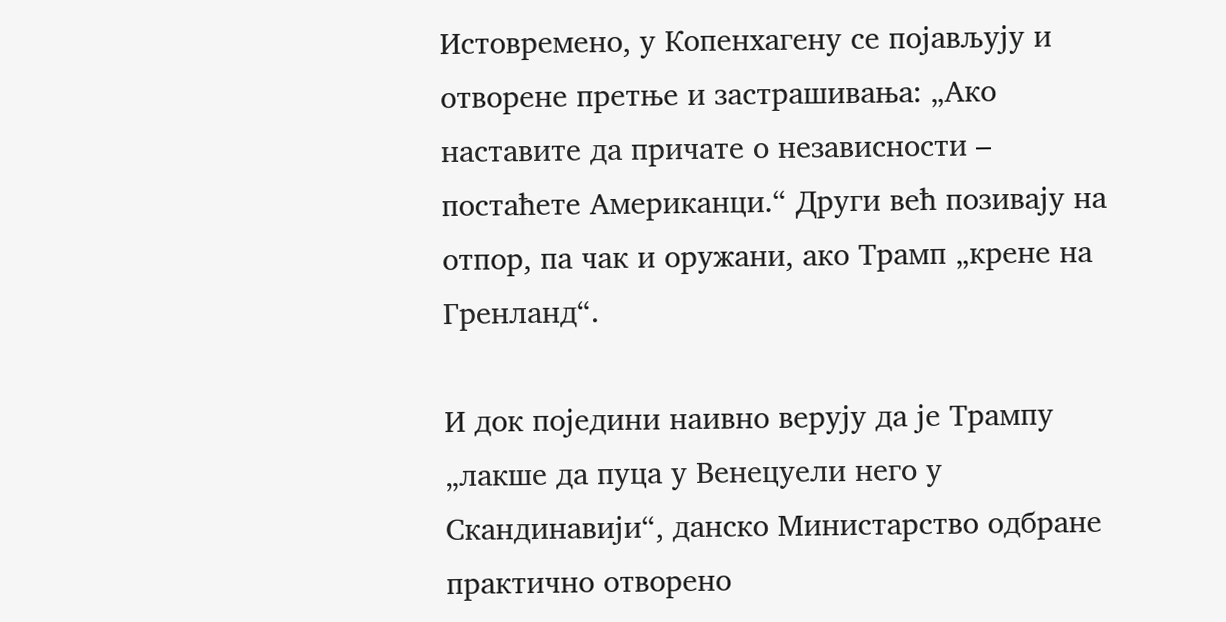Истовремено, у Копенхагену се појављују и отворене претње и застрашивања: „Ако наставите да причате о независности – постаћете Американци.“ Други већ позивају на отпор, па чак и оружани, ако Трамп „крене на Гренланд“.

И док поједини наивно верују да је Трампу „лакше да пуца у Венецуели него у Скандинавији“, данско Министарство одбране практично отворено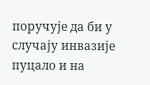поручује да би у случају инвазије пуцало и на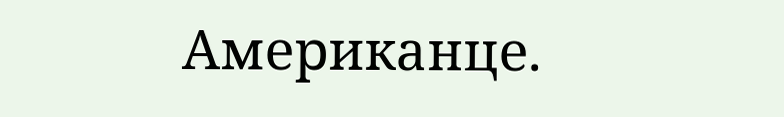Американце.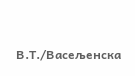В.Т./Васељенска